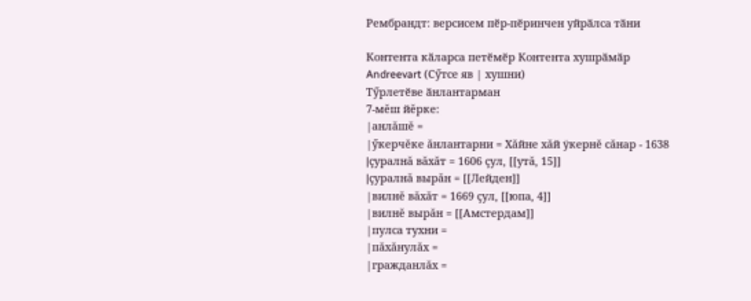Рембрандт: версисем пӗр-пӗринчен уйрӑлса тӑни

Контента кӑларса петӗмӗр Контента хушрӑмӑр
Andreevart (Сӳтсе яв | хушни)
Тӳрлетӗве ӑнлантарман
7-мĕш йĕрке:
|анлăшĕ =
|ӳкерчĕке ăнлантарни = Хăйне хăй ÿкернĕ сăнар - 1638
|çуралнă вăхăт = 1606 çул, [[утă, 15]]
|çуралнă вырăн = [[Лейден]]
|вилнĕ вăхăт = 1669 çул, [[юпа, 4]]
|вилнĕ вырăн = [[Амстердам]]
|пулса тухни =
|пăхăнулăх =
|гражданлăх =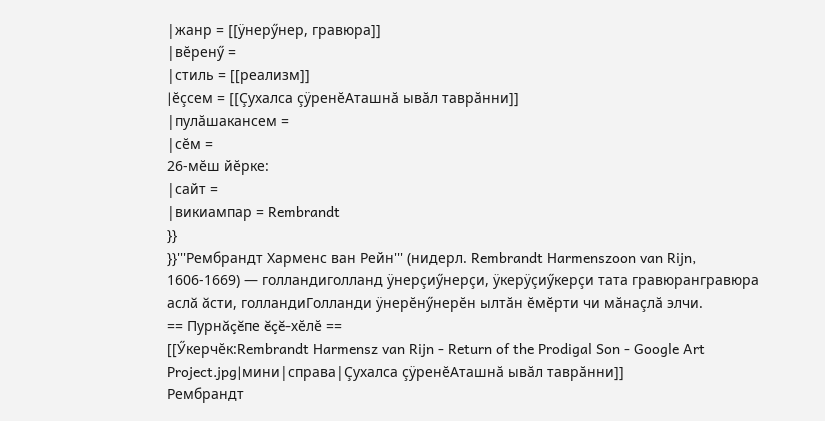|жанр = [[ÿнерӳнер, гравюра]]
|вĕренӳ =
|стиль = [[реализм]]
|ĕçсем = [[Çухалса çÿренĕАташнă ывăл таврăнни]]
|пулăшакансем =
|сĕм =
26-мĕш йĕрке:
|сайт =
|викиампар = Rembrandt
}}
}}'''Рембрандт Харменс ван Рейн''' (нидерл. Rembrandt Harmenszoon van Rijn, 1606-1669) — голландиголланд ÿнерçиӳнерçи, ÿкерÿçиӳкерçи тата гравюрангравюра аслă ăсти, голландиГолланди ÿнерĕнӳнерĕн ылтăн ĕмĕрти чи мăнаçлă элчи.
== Пурнăçĕпе ĕçĕ-хĕлĕ ==
[[Ӳкерчĕк:Rembrandt Harmensz van Rijn - Return of the Prodigal Son - Google Art Project.jpg|мини|справа|Çухалса çÿренĕАташнă ывăл таврăнни]]
Рембрандт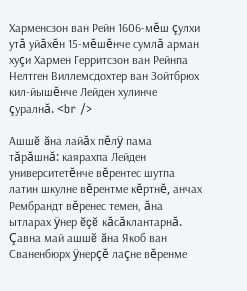Харменсзон ван Рейн 1606-мĕш çулхи утă уйăхĕн 15-мĕшĕнче сумлă арман хуçи Хармен Герритсзон ван Рейнпа Нелтген Виллемсдохтер ван Зойтбрюх кил-йышĕнче Лейден хулинче çуралнă. <br />

Ашшĕ ăна лайăх пĕлÿ пама тăрăшнă: каярахпа Лейден университетĕнче вĕрентес шутпа латин шкулне вĕрентме кĕртнĕ, анчах Рембрандт вĕренес темен, ăна ытларах ÿнер ĕçĕ кăсăклантарнă. Çавна май ашшĕ ăна Якоб ван Сваненбюрх ÿнерçĕ лаçне вĕренме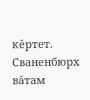кĕртет. Сваненбюрх вăтам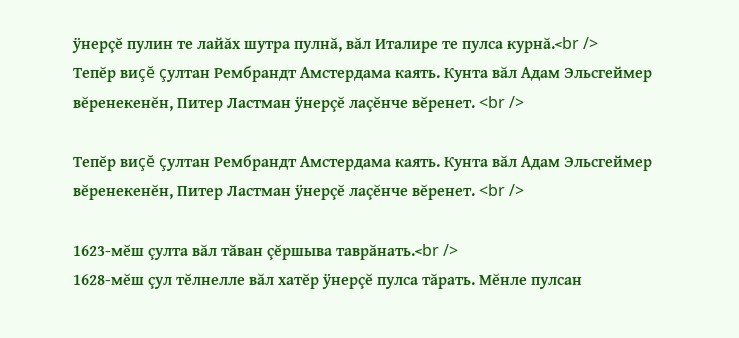ÿнерçĕ пулин те лайăх шутра пулнă, вăл Италире те пулса курнă.<br />
Тепĕр виçĕ çултан Рембрандт Амстердама каять. Кунта вăл Адам Эльсгеймер вĕренекенĕн, Питер Ластман ÿнерçĕ лаçĕнче вĕренет. <br />

Тепĕр виçĕ çултан Рембрандт Амстердама каять. Кунта вăл Адам Эльсгеймер вĕренекенĕн, Питер Ластман ÿнерçĕ лаçĕнче вĕренет. <br />

1623-мĕш çулта вăл тăван çĕршыва таврăнать.<br />
1628-мĕш çул тĕлнелле вăл хатĕр ÿнерçĕ пулса тăрать. Мĕнле пулсан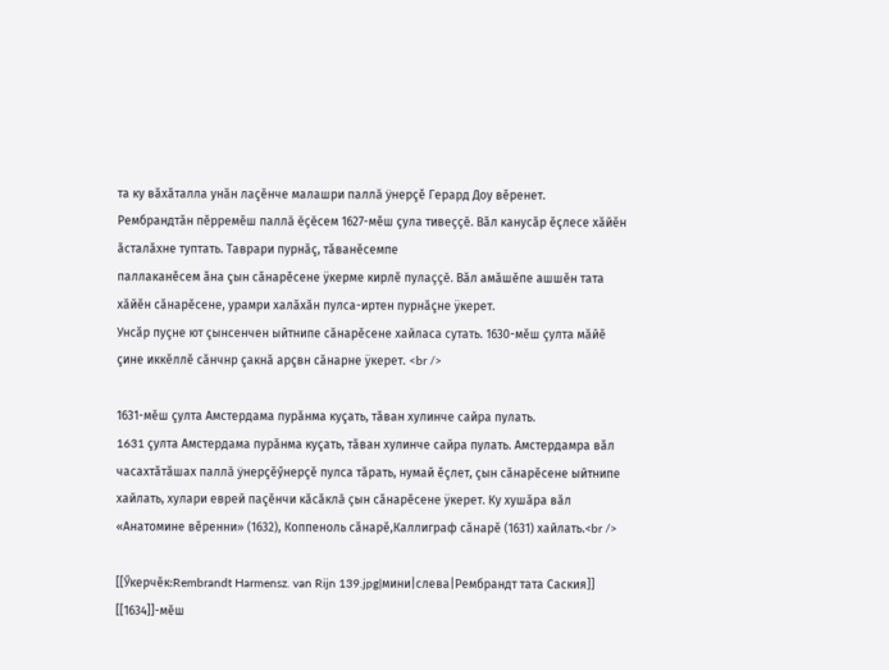та ку вăхăталла унăн лаçĕнче малашри паллă ÿнерçĕ Герард Доу вĕренет.
Рембрандтăн пĕрремĕш паллă ĕçĕсем 1627-мĕш çула тивеççĕ. Вăл канусăр ĕçлесе хăйĕн ăсталăхне туптать. Таврари пурнăç, тăванĕсемпе
паллаканĕсем ăна çын сăнарĕсене ÿкерме кирлĕ пулаççĕ. Вăл амăшĕпе ашшĕн тата хăйĕн сăнарĕсене, урамри халăхăн пулса-иртен пурнăçне ÿкерет.
Унсăр пуçне ют çынсенчен ыйтнипе сăнарĕсене хайласа сутать. 1630-мĕш çулта мăйĕ çине иккĕллĕ сăнчнр çакнă арçвн сăнарне ÿкерет. <br />

1631-мĕш çулта Амстердама пурăнма куçать, тăван хулинче сайра пулать.
1631 çулта Амстердама пурăнма куçать, тăван хулинче сайра пулать. Амстердамра вăл часахтăтăшах паллă ÿнерçĕӳнерçĕ пулса тăрать, нумай ĕçлет, çын сăнарĕсене ыйтнипе хайлать, хулари еврей паçĕнчи кăсăклă çын сăнарĕсене ÿкерет. Ку хушăра вăл «Анатомине вĕренни» (1632), Коппеноль сăнарĕ,Каллиграф сăнарĕ (1631) хайлать.<br />

[[Ӳкерчĕк:Rembrandt Harmensz. van Rijn 139.jpg|мини|слева|Рембрандт тата Саския]]
[[1634]]-мĕш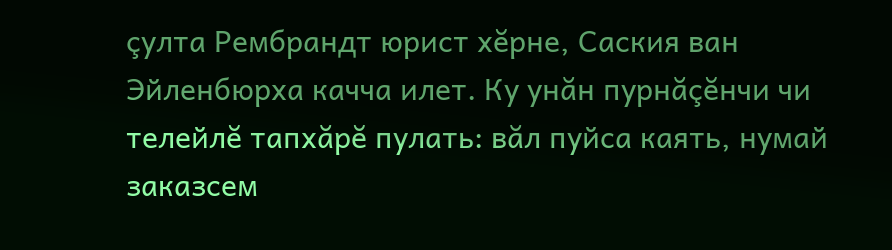çулта Рембрандт юрист хĕрне, Саския ван Эйленбюрха качча илет. Ку унăн пурнăçĕнчи чи телейлĕ тапхăрĕ пулать: вăл пуйса каять, нумай заказсем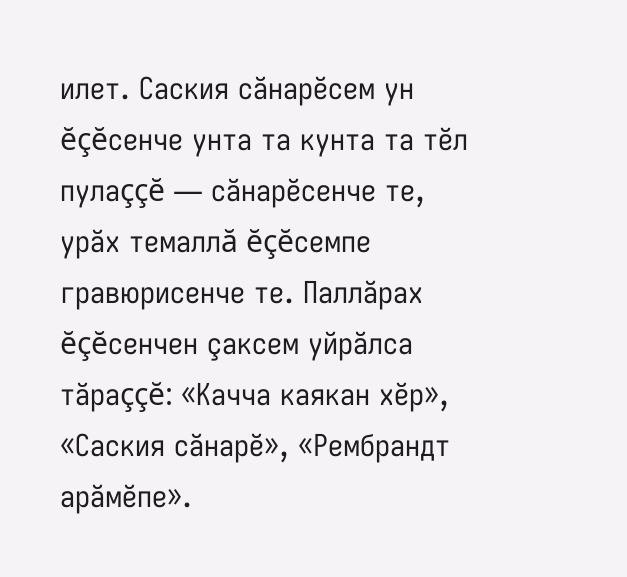илет. Саския сăнарĕсем ун ĕçĕсенче унта та кунта та тĕл пулаççĕ — сăнарĕсенче те, урăх темаллă ĕçĕсемпе гравюрисенче те. Паллăрах ĕçĕсенчен çаксем уйрăлса тăраççĕ: «Качча каякан хĕр», «Саския сăнарĕ», «Рембрандт арăмĕпе».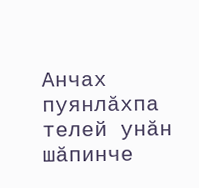Анчах пуянлăхпа телей унăн шăпинче